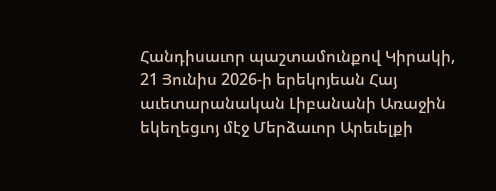Հանդիսաւոր պաշտամունքով Կիրակի, 21 Յունիս 2026-ի երեկոյեան Հայ աւետարանական Լիբանանի Առաջին եկեղեցւոյ մէջ Մերձաւոր Արեւելքի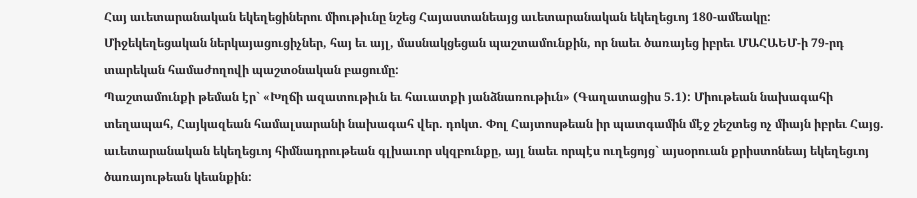Հայ աւետարանական եկեղեցիներու միութիւնը նշեց Հայաստանեայց աւետարանական եկեղեցւոյ 180-ամեակը:
Միջեկեղեցական ներկայացուցիչներ, հայ եւ այլ, մասնակցեցան պաշտամունքին, որ նաեւ ծառայեց իբրեւ ՄԱՀԱԵՄ-ի 79-րդ տարեկան համաժողովի պաշտօնական բացումը:
Պաշտամունքի թեման էր` «Խղճի ազատութիւն եւ հաւատքի յանձնառութիւն» (Գաղատացիս 5.1): Միութեան նախագահի տեղապահ, Հայկազեան համալսարանի նախագահ վեր. դոկտ. Փոլ Հայտոսթեան իր պատգամին մէջ շեշտեց ոչ միայն իբրեւ Հայց. աւետարանական եկեղեցւոյ հիմնադրութեան գլխաւոր սկզբունքը, այլ նաեւ որպէս ուղեցոյց` այսօրուան քրիստոնեայ եկեղեցւոյ ծառայութեան կեանքին: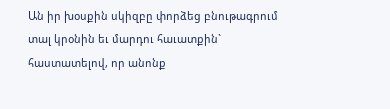Ան իր խօսքին սկիզբը փորձեց բնութագրում տալ կրօնին եւ մարդու հաւատքին` հաստատելով, որ անոնք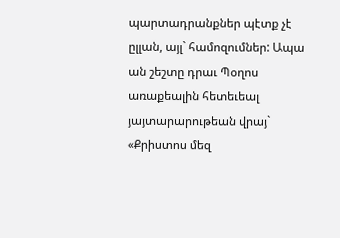պարտադրանքներ պէտք չէ ըլլան, այլ` համոզումներ: Ապա ան շեշտը դրաւ Պօղոս առաքեալին հետեւեալ յայտարարութեան վրայ` «Քրիստոս մեզ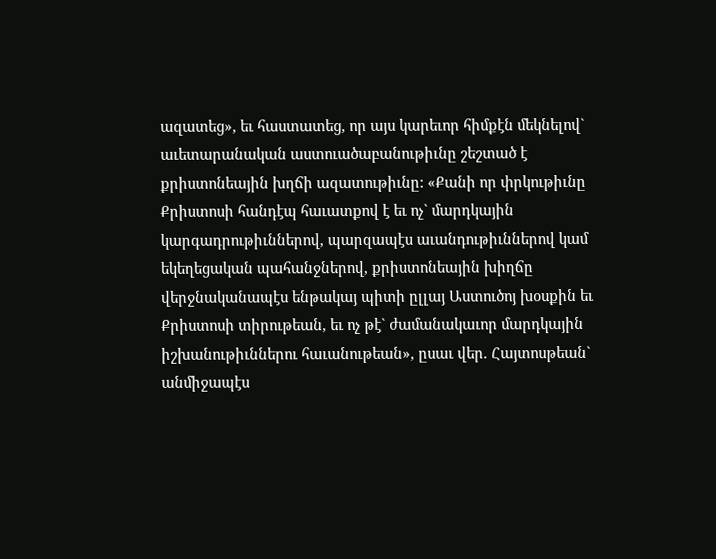ազատեց», եւ հաստատեց, որ այս կարեւոր հիմքէն մեկնելով` աւետարանական աստուածաբանութիւնը շեշտած է քրիստոնեային խղճի ազատութիւնը: «Քանի որ փրկութիւնը Քրիստոսի հանդէպ հաւատքով է եւ ոչ` մարդկային կարգադրութիւններով, պարզապէս աւանդութիւններով կամ եկեղեցական պահանջներով, քրիստոնեային խիղճը վերջնականապէս ենթակայ պիտի ըլլայ Աստուծոյ խօսքին եւ Քրիստոսի տիրութեան, եւ ոչ թէ` ժամանակաւոր մարդկային իշխանութիւններու հաւանութեան», ըսաւ վեր. Հայտոսթեան` անմիջապէս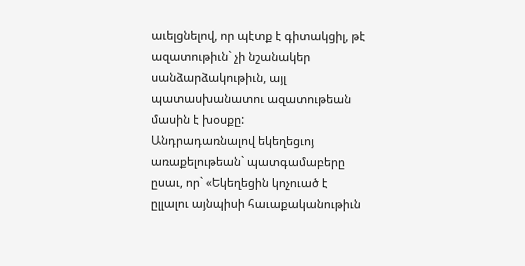աւելցնելով, որ պէտք է գիտակցիլ, թէ ազատութիւն` չի նշանակեր սանձարձակութիւն, այլ պատասխանատու ազատութեան մասին է խօսքը:
Անդրադառնալով եկեղեցւոյ առաքելութեան` պատգամաբերը ըսաւ, որ` «Եկեղեցին կոչուած է ըլլալու այնպիսի հաւաքականութիւն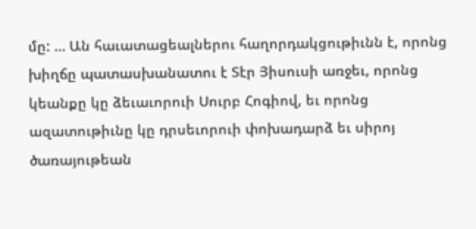մը: … Ան հաւատացեալներու հաղորդակցութիւնն է, որոնց խիղճը պատասխանատու է Տէր Յիսուսի առջեւ, որոնց կեանքը կը ձեւաւորուի Սուրբ Հոգիով, եւ որոնց ազատութիւնը կը դրսեւորուի փոխադարձ եւ սիրոյ ծառայութեան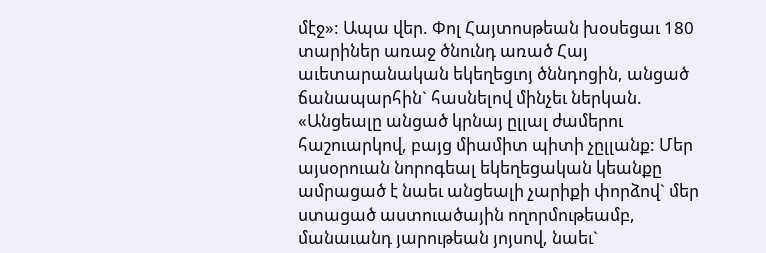մէջ»: Ապա վեր. Փոլ Հայտոսթեան խօսեցաւ 180 տարիներ առաջ ծնունդ առած Հայ աւետարանական եկեղեցւոյ ծննդոցին, անցած ճանապարհին` հասնելով մինչեւ ներկան. «Անցեալը անցած կրնայ ըլլալ ժամերու հաշուարկով, բայց միամիտ պիտի չըլլանք: Մեր այսօրուան նորոգեալ եկեղեցական կեանքը ամրացած է նաեւ անցեալի չարիքի փորձով` մեր ստացած աստուածային ողորմութեամբ, մանաւանդ յարութեան յոյսով, նաեւ`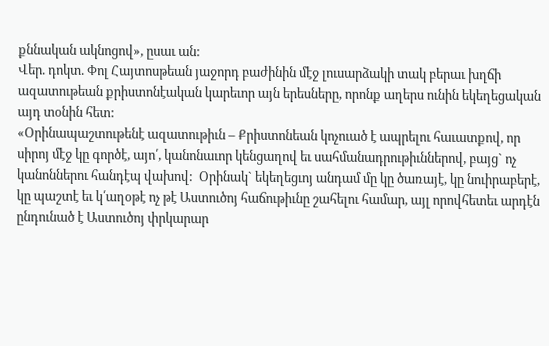քննական ակնոցով», ըսաւ ան:
Վեր. դոկտ. Փոլ Հայտոսթեան յաջորդ բաժինին մէջ լուսարձակի տակ բերաւ խղճի ազատութեան քրիստոնէական կարեւոր այն երեսները, որոնք աղերս ունին եկեղեցական այդ տօնին հետ:
«Օրինապաշտութենէ ազատութիւն – Քրիստոնեան կոչուած է ապրելու հաւատքով, որ սիրոյ մէջ կը գործէ, այո՛, կանոնաւոր կենցաղով եւ սահմանադրութիւններով, բայց` ոչ կանոններու հանդէպ վախով:  Օրինակ` եկեղեցւոյ անդամ մը կը ծառայէ, կը նուիրաբերէ, կը պաշտէ եւ կ՛աղօթէ ոչ թէ Աստուծոյ հաճութիւնը շահելու համար, այլ որովհետեւ արդէն ընդունած է Աստուծոյ փրկարար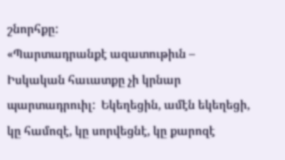շնորհքը:
«Պարտադրանքէ ազատութիւն – Իսկական հաւատքը չի կրնար պարտադրուիլ:  Եկեղեցին, ամէն եկեղեցի, կը համոզէ, կը սորվեցնէ, կը քարոզէ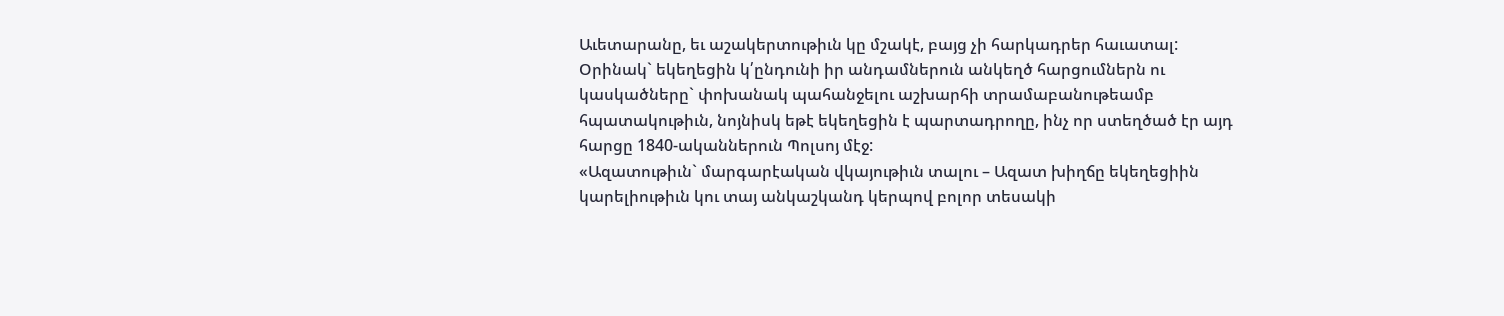Աւետարանը, եւ աշակերտութիւն կը մշակէ, բայց չի հարկադրեր հաւատալ:
Օրինակ` եկեղեցին կ՛ընդունի իր անդամներուն անկեղծ հարցումներն ու կասկածները` փոխանակ պահանջելու աշխարհի տրամաբանութեամբ հպատակութիւն, նոյնիսկ եթէ եկեղեցին է պարտադրողը, ինչ որ ստեղծած էր այդ հարցը 1840-ականներուն Պոլսոյ մէջ:
«Ազատութիւն` մարգարէական վկայութիւն տալու – Ազատ խիղճը եկեղեցիին կարելիութիւն կու տայ անկաշկանդ կերպով բոլոր տեսակի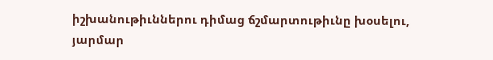իշխանութիւններու դիմաց ճշմարտութիւնը խօսելու, յարմար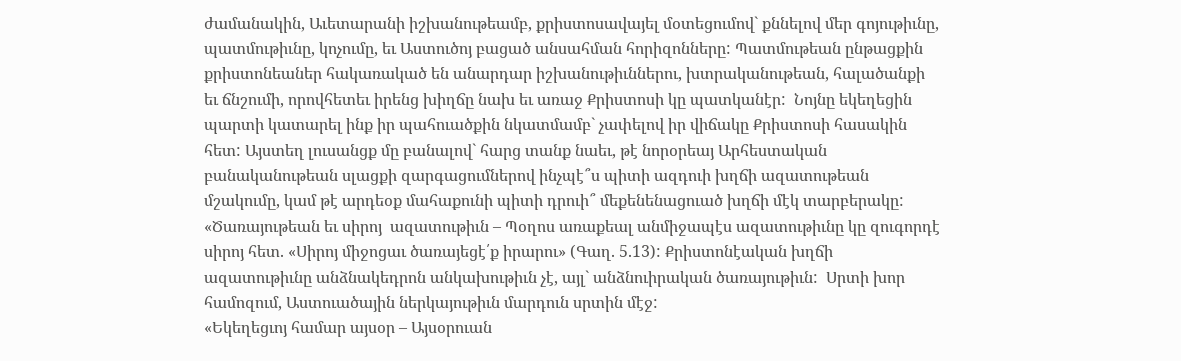ժամանակին, Աւետարանի իշխանութեամբ, քրիստոսավայել մօտեցումով` քննելով մեր գոյութիւնը, պատմութիւնը, կոչումը, եւ Աստուծոյ բացած անսահման հորիզոնները: Պատմութեան ընթացքին քրիստոնեաներ հակառակած են անարդար իշխանութիւններու, խտրականութեան, հալածանքի եւ ճնշումի, որովհետեւ իրենց խիղճը նախ եւ առաջ Քրիստոսի կը պատկանէր:  Նոյնը եկեղեցին պարտի կատարել ինք իր պահուածքին նկատմամբ` չափելով իր վիճակը Քրիստոսի հասակին հետ: Այստեղ լուսանցք մը բանալով` հարց տանք նաեւ, թէ նորօրեայ Արհեստական բանականութեան սլացքի զարգացումներով ինչպէ՞ս պիտի ազդուի խղճի ազատութեան մշակումը, կամ թէ արդեօք մահաքունի պիտի դրուի՞ մեքենենացուած խղճի մէկ տարբերակը:
«Ծառայութեան եւ սիրոյ  ազատութիւն – Պօղոս առաքեալ անմիջապէս ազատութիւնը կը զուգորդէ սիրոյ հետ. «Սիրոյ միջոցաւ ծառայեցէ՛ք իրարու» (Գաղ. 5.13): Քրիստոնէական խղճի ազատութիւնը անձնակեդրոն անկախութիւն չէ, այլ` անձնուիրական ծառայութիւն:  Սրտի խոր համոզում, Աստուածային ներկայութիւն մարդուն սրտին մէջ:
«Եկեղեցւոյ համար այսօր – Այսօրուան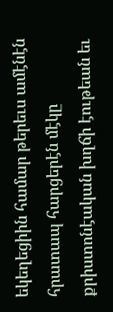եկեղեցիին համար թերեւս ամէնէն հրատապ հարցերէն մէկը քրիստոնէական խղճի էութեան եւ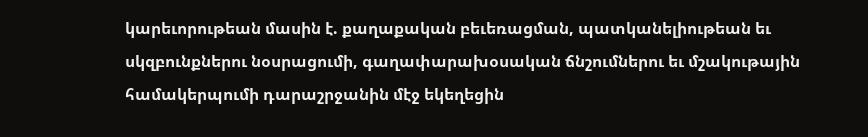կարեւորութեան մասին է. քաղաքական բեւեռացման, պատկանելիութեան եւ սկզբունքներու նօսրացումի, գաղափարախօսական ճնշումներու եւ մշակութային համակերպումի դարաշրջանին մէջ եկեղեցին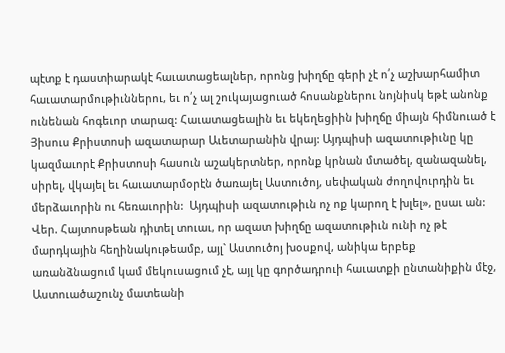պէտք է դաստիարակէ հաւատացեալներ, որոնց խիղճը գերի չէ ո՛չ աշխարհամիտ հաւատարմութիւններու, եւ ո՛չ ալ շուկայացուած հոսանքներու նոյնիսկ եթէ անոնք ունենան հոգեւոր տարազ: Հաւատացեալին եւ եկեղեցիին խիղճը միայն հիմնուած է Յիսուս Քրիստոսի ազատարար Աւետարանին վրայ: Այդպիսի ազատութիւնը կը կազմաւորէ Քրիստոսի հասուն աշակերտներ, որոնք կրնան մտածել, զանազանել, սիրել, վկայել եւ հաւատարմօրէն ծառայել Աստուծոյ, սեփական ժողովուրդին եւ մերձաւորին ու հեռաւորին:  Այդպիսի ազատութիւն ոչ ոք կարող է խլել», ըսաւ ան:
Վեր. Հայտոսթեան դիտել տուաւ, որ ազատ խիղճը ազատութիւն ունի ոչ թէ մարդկային հեղինակութեամբ, այլ` Աստուծոյ խօսքով, անիկա երբեք առանձնացում կամ մեկուսացում չէ, այլ կը գործադրուի հաւատքի ընտանիքին մէջ, Աստուածաշունչ մատեանի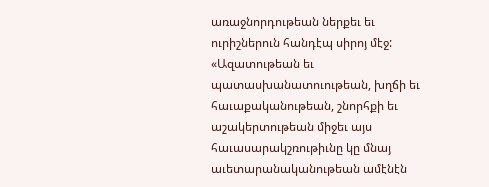առաջնորդութեան ներքեւ եւ ուրիշներուն հանդէպ սիրոյ մէջ: «Ազատութեան եւ պատասխանատուութեան, խղճի եւ հաւաքականութեան, շնորհքի եւ աշակերտութեան միջեւ այս հաւասարակշռութիւնը կը մնայ աւետարանականութեան ամէնէն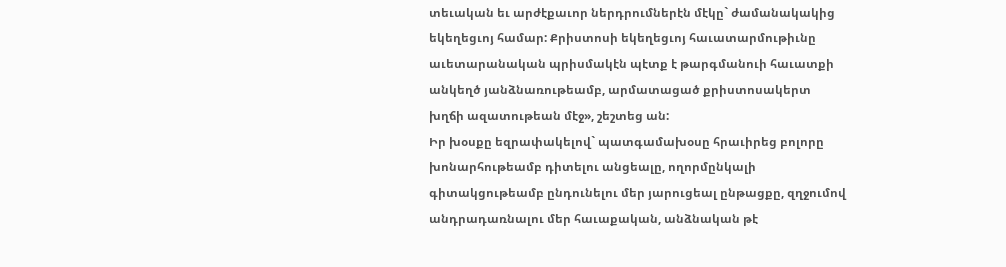տեւական եւ արժէքաւոր ներդրումներէն մէկը` ժամանակակից եկեղեցւոյ համար: Քրիստոսի եկեղեցւոյ հաւատարմութիւնը աւետարանական պրիսմակէն պէտք է թարգմանուի հաւատքի անկեղծ յանձնառութեամբ, արմատացած քրիստոսակերտ խղճի ազատութեան մէջ», շեշտեց ան:
Իր խօսքը եզրափակելով` պատգամախօսը հրաւիրեց բոլորը խոնարհութեամբ դիտելու անցեալը, ողորմընկալի գիտակցութեամբ ընդունելու մեր յարուցեալ ընթացքը, զղջումով անդրադառնալու մեր հաւաքական, անձնական թէ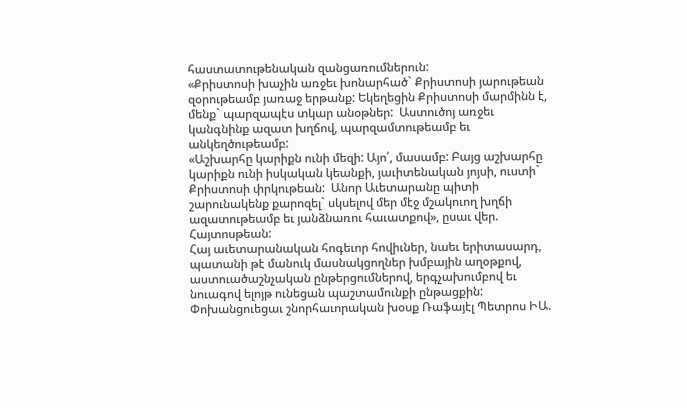հաստատութենական զանցառումներուն:
«Քրիստոսի խաչին առջեւ խոնարհած` Քրիստոսի յարութեան զօրութեամբ յառաջ երթանք: Եկեղեցին Քրիստոսի մարմինն է, մենք` պարզապէս տկար անօթներ:  Աստուծոյ առջեւ կանգնինք ազատ խղճով, պարզամտութեամբ եւ անկեղծութեամբ:
«Աշխարհը կարիքն ունի մեզի: Այո՛, մասամբ: Բայց աշխարհը կարիքն ունի իսկական կեանքի, յաւիտենական յոյսի, ուստի` Քրիստոսի փրկութեան:  Անոր Աւետարանը պիտի շարունակենք քարոզել` սկսելով մեր մէջ մշակուող խղճի ազատութեամբ եւ յանձնառու հաւատքով», ըսաւ վեր. Հայտոսթեան:
Հայ աւետարանական հոգեւոր հովիւներ, նաեւ երիտասարդ, պատանի թէ մանուկ մասնակցողներ խմբային աղօթքով, աստուածաշնչական ընթերցումներով, երգչախումբով եւ նուագով ելոյթ ունեցան պաշտամունքի ընթացքին: Փոխանցուեցաւ շնորհաւորական խօսք Ռաֆայէլ Պետրոս ԻԱ.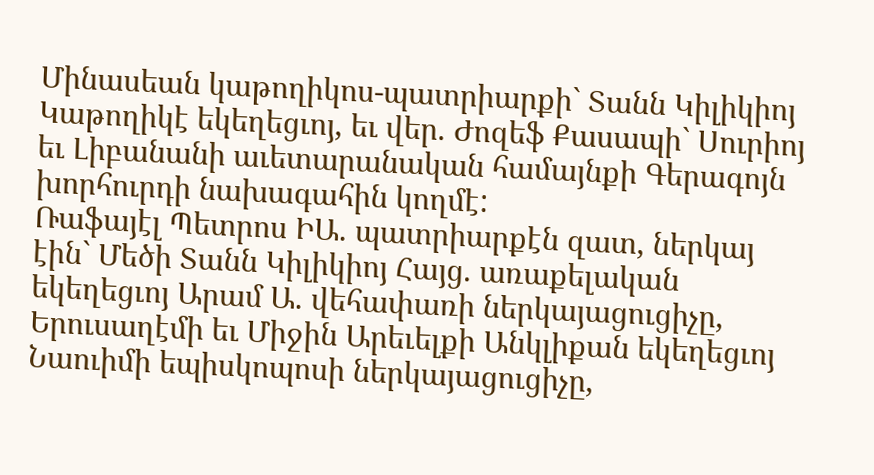Մինասեան կաթողիկոս-պատրիարքի` Տանն Կիլիկիոյ Կաթողիկէ եկեղեցւոյ, եւ վեր. Ժոզեֆ Քասապի` Սուրիոյ եւ Լիբանանի աւետարանական համայնքի Գերագոյն խորհուրդի նախագահին կողմէ:
Ռաֆայէլ Պետրոս ԻԱ. պատրիարքէն զատ, ներկայ էին` Մեծի Տանն Կիլիկիոյ Հայց. առաքելական եկեղեցւոյ Արամ Ա. վեհափառի ներկայացուցիչը, Երուսաղէմի եւ Միջին Արեւելքի Անկլիքան եկեղեցւոյ Նաուիմի եպիսկոպոսի ներկայացուցիչը,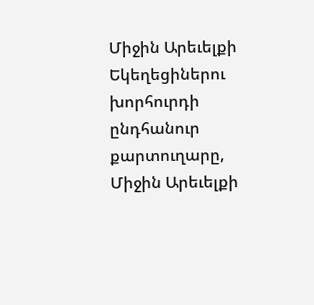Միջին Արեւելքի Եկեղեցիներու խորհուրդի ընդհանուր քարտուղարը, Միջին Արեւելքի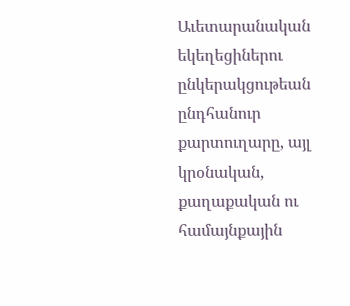Աւետարանական եկեղեցիներու ընկերակցութեան ընդհանուր քարտուղարը, այլ կրօնական, քաղաքական ու համայնքային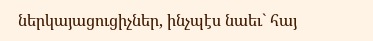ներկայացուցիչներ, ինչպէս նաեւ` հայ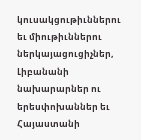կուսակցութիւններու եւ միութիւններու ներկայացուցիչներ, Լիբանանի նախարարներ ու երեսփոխաններ եւ Հայաստանի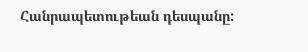Հանրապետութեան դեսպանը: